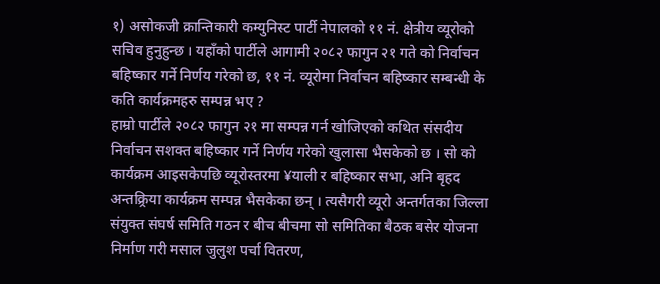१) असोकजी क्रान्तिकारी कम्युनिस्ट पार्टी नेपालको ११ नं. क्षेत्रीय व्यूरोको सचिव हुनुहुन्छ । यहाँको पार्टीले आगामी २०८२ फागुन २१ गते को निर्वाचन बहिष्कार गर्ने निर्णय गरेको छ, ११ नं. व्यूरोमा निर्वाचन बहिष्कार सम्बन्धी के कति कार्यक्रमहरु सम्पन्न भए ?
हाम्रो पार्टीले २०८२ फागुन २१ मा सम्पन्न गर्न खोजिएको कथित संसदीय निर्वाचन सशक्त बहिष्कार गर्ने निर्णय गरेको खुलासा भैसकेको छ । सो को कार्यक्रम आइसकेपछि व्यूरोस्तरमा ¥याली र बहिष्कार सभा, अनि बृहद अन्तक्र्रिया कार्यक्रम सम्पन्न भैसकेका छन् । त्यसैगरी व्यूरो अन्तर्गतका जिल्ला संयुक्त संघर्ष समिति गठन र बीच बीचमा सो समितिका बैठक बसेर योजना निर्माण गरी मसाल जुलुश पर्चा वितरण,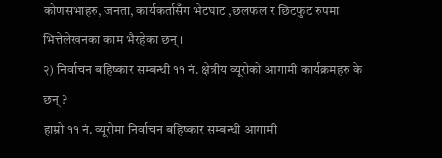कोणसभाहरु, जनता, कार्यकर्तासँग भेटघाट ,छलफल र छिटफुट रुपमा भित्तेलेखनका काम भैरहेका छन् ।
२) निर्वाचन बहिष्कार सम्बन्धी ११ नं. क्षेत्रीय व्यूरोको आगामी कार्यक्रमहरु के छन् ?
हाम्रो ११ नं. व्यूरोमा निर्वाचन बहिष्कार सम्बन्धी आगामी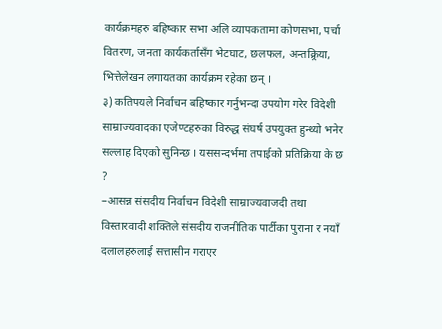कार्यक्रमहरु बहिष्कार सभा अलि व्यापकतामा कोणसभा, पर्चा वितरण, जनता कार्यकर्तासँग भेटघाट, छलफल, अन्तक्र्रिया, भित्तेलेखन लगायतका कार्यक्रम रहेका छन् ।
३) कतिपयले निर्वाचन बहिष्कार गर्नुभन्दा उपयोग गरेर विदेशी साम्राज्यवादका एजेण्टहरुका विरुद्ध संघर्ष उपयुक्त हुन्थ्यो भनेर सल्लाह दिएको सुनिन्छ । यससन्दर्भमा तपाईको प्रतिक्रिया के छ ?
–आसन्न संसदीय निर्वाचन विदेशी साम्राज्यवाजदी तथा विस्तारवादी शक्तिले संसदीय राजनीतिक पार्टीका पुराना र नयाँ दलालहरुलाई सत्तासीन गराएर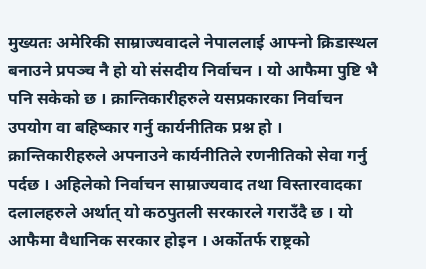मुख्यतः अमेरिकी साम्राज्यवादले नेपाललाई आफ्नो क्रिडास्थल बनाउने प्रपञ्च नै हो यो संसदीय निर्वाचन । यो आफैमा पुष्टि भै पनि सकेको छ । क्रान्तिकारीहरुले यसप्रकारका निर्वाचन उपयोग वा बहिष्कार गर्नु कार्यनीतिक प्रश्न हो । क्रान्तिकारीहरुले अपनाउने कार्यनीतिले रणनीतिको सेवा गर्नु पर्दछ । अहिलेको निर्वाचन साम्राज्यवाद तथा विस्तारवादका दलालहरुले अर्थात् यो कठपुतली सरकारले गराउँदै छ । यो आफैमा वैधानिक सरकार होइन । अर्कोतर्फ राष्ट्रको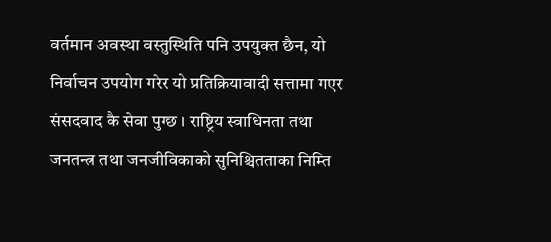वर्तमान अवस्था वस्तुस्थिति पनि उपयुक्त छैन, यो निर्वाचन उपयोग गरेर यो प्रतिक्रियावादी सत्तामा गएर संसदवाद कै सेवा पुग्छ । राष्ट्रिय स्वाधिनता तथा जनतन्त्र तथा जनजीविकाको सुनिश्चितताका निम्ति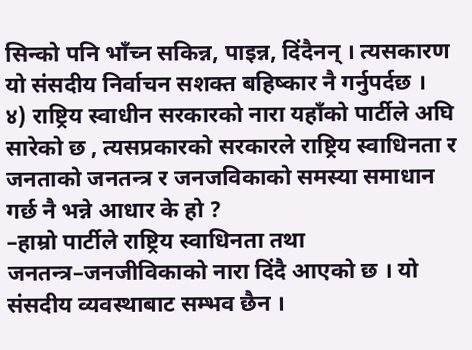सिन्को पनि भाँच्न सकिन्न, पाइन्न, दिंदैनन् । त्यसकारण यो संसदीय निर्वाचन सशक्त बहिष्कार नै गर्नुपर्दछ ।
४) राष्ट्रिय स्वाधीन सरकारको नारा यहाँको पार्टीले अघि सारेको छ , त्यसप्रकारको सरकारले राष्ट्रिय स्वाधिनता र जनताको जनतन्त्र र जनजविकाको समस्या समाधान गर्छ नै भन्ने आधार के हो ?
–हाम्रो पार्टीले राष्ट्रिय स्वाधिनता तथा जनतन्त्र–जनजीविकाको नारा दिंदै आएको छ । यो संसदीय व्यवस्थाबाट सम्भव छैन ।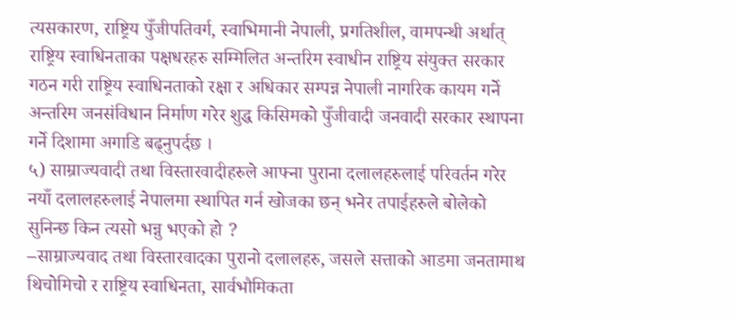त्यसकारण, राष्ट्रिय पुँजीपतिवर्ग, स्वाभिमानी नेपाली, प्रगतिशील, वामपन्थी अर्थात् राष्ट्रिय स्वाधिनताका पक्षधरहरु सम्मिलित अन्तरिम स्वाधीन राष्ट्रिय संयुक्त सरकार गठन गरी राष्ट्रिय स्वाधिनताको रक्षा र अधिकार सम्पन्न नेपाली नागरिक कायम गर्ने अन्तरिम जनसंविधान निर्माण गरेर शुद्ध किसिमको पुँजीवादी जनवादी सरकार स्थापना गर्ने दिशामा अगाडि बढ्नुपर्दछ ।
५) साम्राज्यवादी तथा विस्तारवादीहरुले आफ्ना पुराना दलालहरुलाई परिवर्तन गरेर नयाँ दलालहरुलाई नेपालमा स्थापित गर्न खोजका छन् भनेर तपाईहरुले बोलेको सुनिन्छ किन त्यसो भन्नु भएको हो ?
–साम्राज्यवाद तथा विस्तारवादका पुरानो दलालहरु, जसले सत्ताको आडमा जनतामाथ थिचोमिचो र राष्ट्रिय स्वाधिनता, सार्वभौमिकता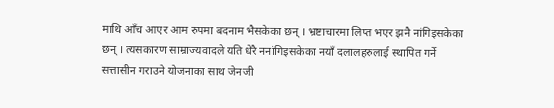माथि आँच आएर आम रुपमा बदनाम भैसकेका छन् । भ्रष्टाचारमा लिप्त भएर झनै नांगिइसकेका छन् । त्यसकारण साम्राज्यवादले यति धेरै ननांगिइसकेका नयाँ दलालहरुलाई स्थापित गर्ने सत्तासीन गराउने योजनाका साथ जेनजी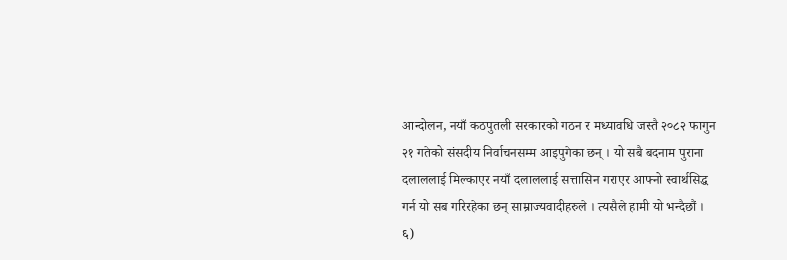आन्दोलन, नयाँ कठपुतली सरकारको गठन र मध्यावधि जस्तै २०८२ फागुन २१ गतेको संसदीय निर्वाचनसम्म आइपुगेका छन् । यो सबै बदनाम पुराना दलाललाई मिल्काएर नयाँ दलाललाई सत्तासिन गराएर आफ्नो स्वार्थसिद्ध गर्न यो सब गरिरहेका छन् साम्राज्यवादीहरुले । त्यसैले हामी यो भन्दैछौं ।
६)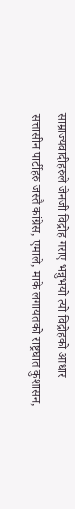साम्राज्यवादीहरुले जेनजी विद्रोह गराए भन्नुभयो त्यो विद्रोहको आधार सत्तासीन पार्टीहरु जस्तै कांग्रेस, एमाले, माके लगायतको राष्ट्रघात कुशासन,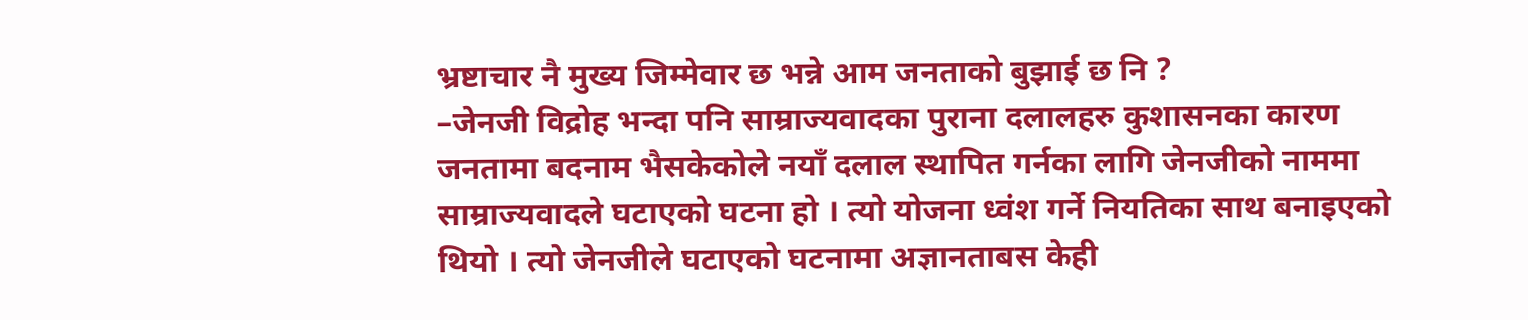भ्रष्टाचार नै मुख्य जिम्मेवार छ भन्ने आम जनताको बुझाई छ नि ?
–जेनजी विद्रोह भन्दा पनि साम्राज्यवादका पुराना दलालहरु कुशासनका कारण जनतामा बदनाम भैसकेकोले नयाँ दलाल स्थापित गर्नका लागि जेनजीको नाममा साम्राज्यवादले घटाएको घटना हो । त्यो योजना ध्वंश गर्ने नियतिका साथ बनाइएको थियो । त्यो जेनजीले घटाएको घटनामा अज्ञानताबस केही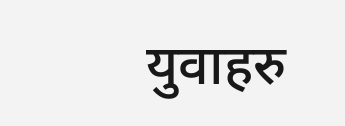युवाहरु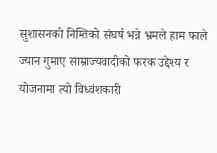सुशासनको निम्तिको संघर्ष भन्ने भ्रमले हाम फाले ज्यान गुमाए साम्राज्यवादीको फरक उद्देश्य र योजनामा त्यो विध्वंशकारी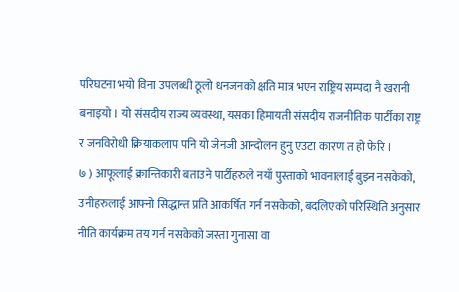परिघटना भयो विना उपलब्धी ठूलो धनजनको क्षति मात्र भएन राष्ट्रिय सम्पदा नै खरानी बनाइयो । यो संसदीय राज्य व्यवस्था, यसका हिमायती संसदीय राजनीतिक पार्टीका राष्ट्र र जनविरोधी क्रियाकलाप पनि यो जेनजी आन्दोलन हुनु एउटा कारण त हो फेरि ।
७ ) आफूलाई क्रान्तिकारी बताउने पार्टीहरुले नयाँ पुस्ताको भावनालाई बुझ्न नसकेको, उनीहरुलाई आफ्नो सिद्धान्त प्रति आकर्षित गर्न नसकेको, बदलिएको परिस्थिति अनुसार नीति कार्यक्रम तय गर्न नसकेको जस्ता गुनासा वा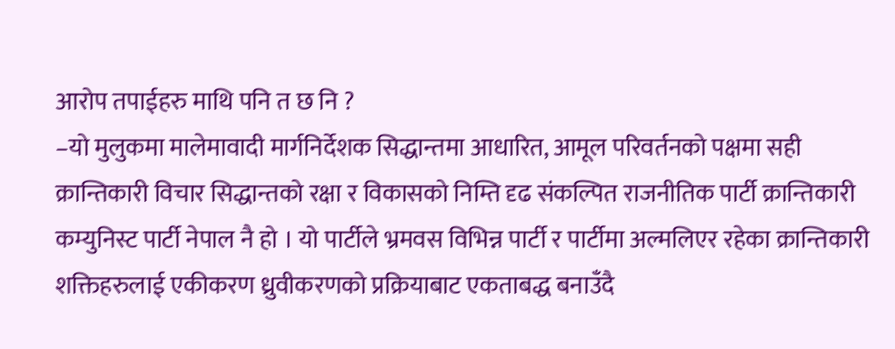आरोप तपाईहरु माथि पनि त छ नि ?
–यो मुलुकमा मालेमावादी मार्गनिर्देशक सिद्धान्तमा आधारित, आमूल परिवर्तनको पक्षमा सही क्रान्तिकारी विचार सिद्धान्तको रक्षा र विकासको निम्ति दृढ संकल्पित राजनीतिक पार्टी क्रान्तिकारी कम्युनिस्ट पार्टी नेपाल नै हो । यो पार्टीले भ्रमवस विभिन्न पार्टी र पार्टीमा अल्मलिएर रहेका क्रान्तिकारी शक्तिहरुलाई एकीकरण ध्रुवीकरणको प्रक्रियाबाट एकताबद्ध बनाउँदै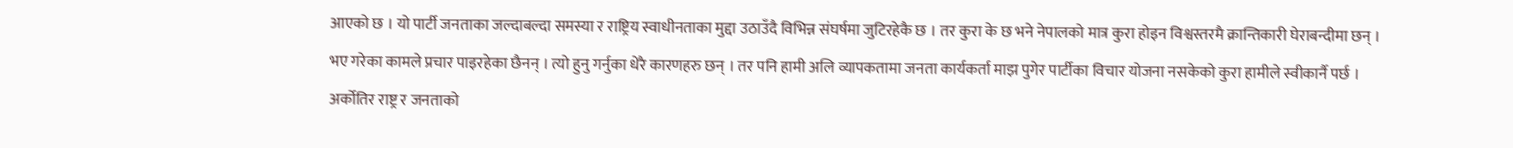आएको छ । यो पार्टी जनताका जल्दाबल्दा समस्या र राष्ट्रिय स्वाधीनताका मुद्दा उठाउँदै विभिन्न संघर्षमा जुटिरहेकै छ । तर कुरा के छ भने नेपालको मात्र कुरा होइन विश्वस्तरमै क्रान्तिकारी घेराबन्दीमा छन् । भए गरेका कामले प्रचार पाइरहेका छैनन् । त्यो हुनु गर्नुका धेरै कारणहरु छन् । तर पनि हामी अलि व्यापकतामा जनता कार्यकर्ता माझ पुगेर पार्टीका विचार योजना नसकेको कुरा हामीले स्वीकार्नै पर्छ । अर्कोतिर राष्ट्र र जनताको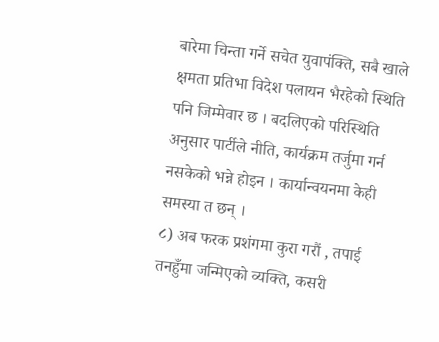बारेमा चिन्ता गर्ने सचेत युवापंक्ति, सबै खाले क्षमता प्रतिभा विदेश पलायन भैरहेको स्थिति पनि जिम्मेवार छ । बदलिएको परिस्थिति अनुसार पार्टीले नीति, कार्यक्रम तर्जुमा गर्न नसकेको भन्ने होइन । कार्यान्वयनमा केही समस्या त छन् ।
८) अब फरक प्रशंगमा कुरा गरौं , तपाई तनहुँमा जन्मिएको व्यक्ति, कसरी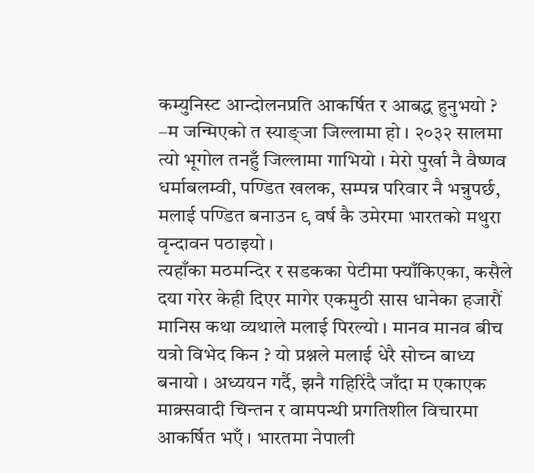कम्युनिस्ट आन्दोलनप्रति आकर्षित र आबद्ध हुनुभयो ?
–म जन्मिएको त स्याङ्जा जिल्लामा हो । २०३२ सालमा त्यो भूगोल तनहुँ जिल्लामा गाभियो । मेरो पुर्खा नै वैष्णव धर्माबलम्वी, पण्डित खलक, सम्पन्न परिवार नै भन्नुपर्छ, मलाई पण्डित बनाउन ९ वर्ष कै उमेरमा भारतको मथुरा वृन्दावन पठाइयो ।
त्यहाँका मठमन्दिर र सडकका पेटीमा फ्याँकिएका, कसैले दया गरेर केही दिएर मागेर एकमुठी सास धानेका हजारौं मानिस कथा व्यथाले मलाई पिरल्यो । मानव मानव बीच यत्रो विभेद किन ? यो प्रश्नले मलाई धेरै सोच्न बाध्य बनायो । अध्ययन गर्दै, झनै गहिरिंदै जाँदा म एकाएक माक्र्सवादी चिन्तन र वामपन्थी प्रगतिशील विचारमा आकर्षित भएँ । भारतमा नेपाली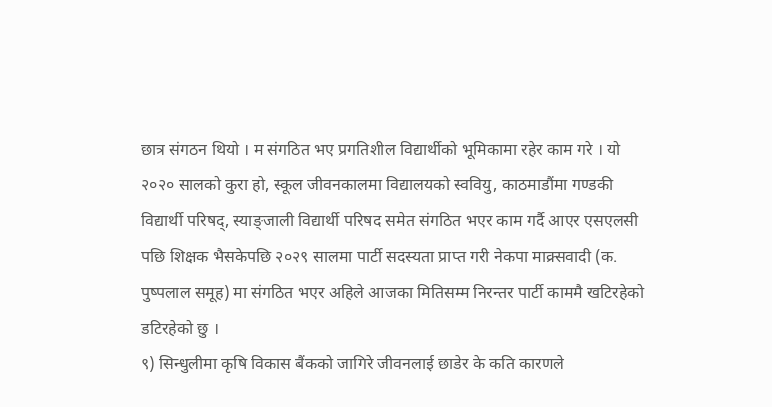छात्र संगठन थियो । म संगठित भए प्रगतिशील विद्यार्थीको भूमिकामा रहेर काम गरे । यो २०२० सालको कुरा हो, स्कूल जीवनकालमा विद्यालयको स्ववियु, काठमाडौंमा गण्डकी विद्यार्थी परिषद्, स्याङ्जाली विद्यार्थी परिषद समेत संगठित भएर काम गर्दै आएर एसएलसी पछि शिक्षक भैसकेपछि २०२९ सालमा पार्टी सदस्यता प्राप्त गरी नेकपा माक्र्सवादी (क. पुष्पलाल समूह) मा संगठित भएर अहिले आजका मितिसम्म निरन्तर पार्टी काममै खटिरहेको डटिरहेको छु ।
९) सिन्धुलीमा कृषि विकास बैंकको जागिरे जीवनलाई छाडेर के कति कारणले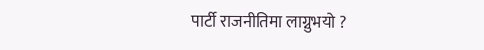पार्टी राजनीतिमा लाग्नुभयो ?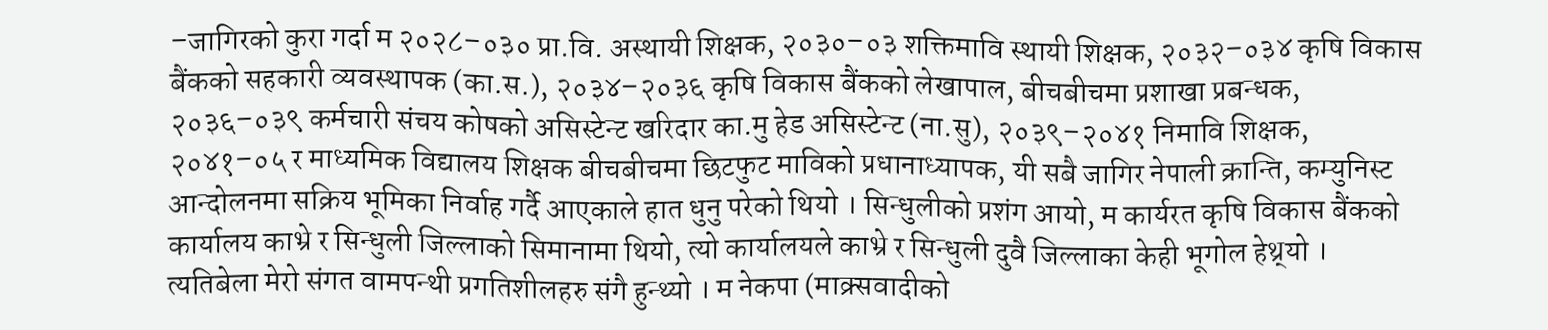–जागिरको कुरा गर्दा म २०२८–०३० प्रा.वि. अस्थायी शिक्षक, २०३०–०३ शक्तिमावि स्थायी शिक्षक, २०३२–०३४ कृषि विकास बैंकको सहकारी व्यवस्थापक (का.स.), २०३४–२०३६ कृषि विकास बैंकको लेखापाल, बीचबीचमा प्रशाखा प्रबन्धक, २०३६–०३९ कर्मचारी संचय कोषको असिस्टेन्ट खरिदार का.मु हेड असिस्टेन्ट (ना.सु), २०३९–२०४१ निमावि शिक्षक, २०४१–०५ र माध्यमिक विद्यालय शिक्षक बीचबीचमा छिटफुट माविको प्रधानाध्यापक, यी सबै जागिर नेपाली क्रान्ति, कम्युनिस्ट आन्दोलनमा सक्रिय भूमिका निर्वाह गर्दै आएकाले हात धुनु परेको थियो । सिन्धुलीको प्रशंग आयो, म कार्यरत कृषि विकास बैंकको कार्यालय काभ्रे र सिन्धुली जिल्लाको सिमानामा थियो, त्यो कार्यालयले काभ्रे र सिन्धुली दुवै जिल्लाका केही भूगोल हेथ्र्यो । त्यतिबेला मेरो संगत वामपन्थी प्रगतिशीलहरु संगै हुन्थ्यो । म नेकपा (माक्र्सवादीको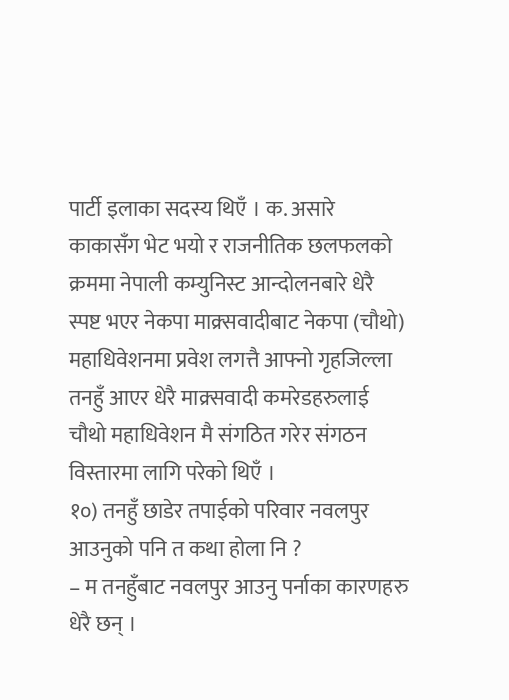पार्टी इलाका सदस्य थिएँ । क. असारे काकासँग भेट भयो र राजनीतिक छलफलको क्रममा नेपाली कम्युनिस्ट आन्दोलनबारे धेरै स्पष्ट भएर नेकपा माक्र्सवादीबाट नेकपा (चौथो) महाधिवेशनमा प्रवेश लगत्तै आफ्नो गृहजिल्ला तनहुँ आएर धेरै माक्र्सवादी कमरेडहरुलाई चौथो महाधिवेशन मै संगठित गरेर संगठन विस्तारमा लागि परेको थिएँ ।
१०) तनहुँ छाडेर तपाईको परिवार नवलपुर आउनुको पनि त कथा होला नि ?
– म तनहुँबाट नवलपुर आउनु पर्नाका कारणहरु धेरै छन् ।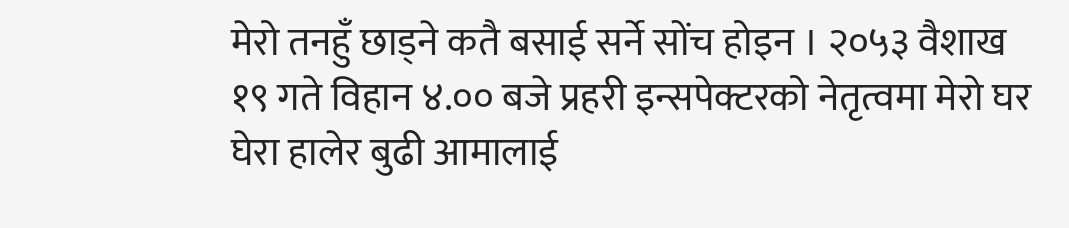मेरो तनहुँ छाड्ने कतै बसाई सर्ने सोंच होइन । २०५३ वैशाख १९ गते विहान ४.०० बजे प्रहरी इन्सपेक्टरको नेतृत्वमा मेरो घर घेरा हालेर बुढी आमालाई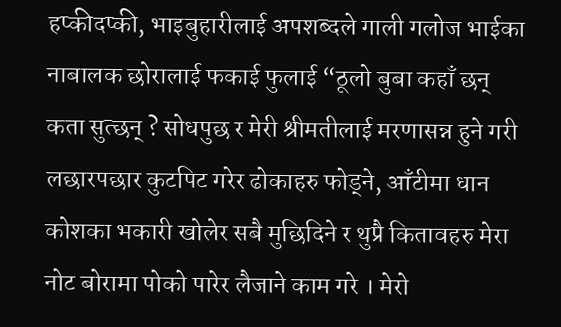हप्कीदप्की, भाइबुहारीलाई अपशब्दले गाली गलोज भाईका नाबालक छोरालाई फकाई फुलाई “ठूलो बुबा कहाँ छन् कता सुत्छन् ? सोधपुछ र मेरी श्रीमतीलाई मरणासन्न हुने गरी लछारपछार कुटपिट गरेर ढोकाहरु फोड्ने, आँटीमा धान कोशका भकारी खोलेर सबै मुछिदिने र थुप्रै कितावहरु मेरा नोट बोरामा पोको पारेर लैजाने काम गरे । मेरो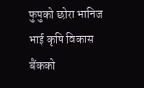फुपुको छोरा भानिज भाई कृषि विकास बैंकको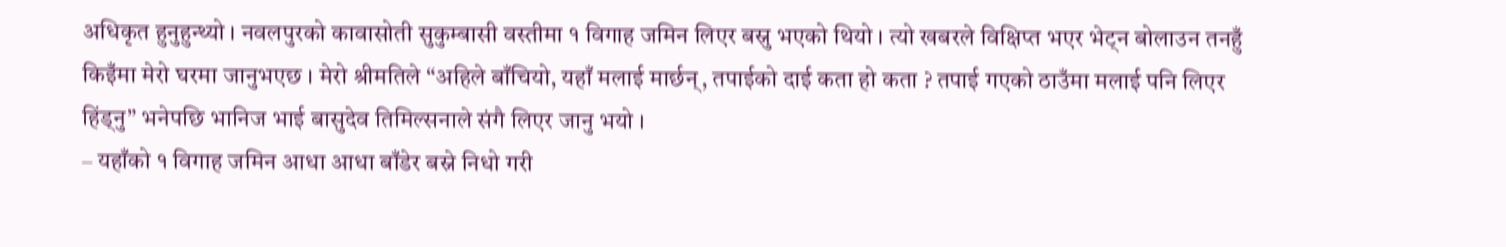अधिकृत हुनुहुन्थ्यो । नवलपुरको कावासोती सुकुम्बासी वस्तीमा १ विगाह जमिन लिएर बस्नु भएको थियो । त्यो खबरले विक्षिप्त भएर भेट्न बोलाउन तनहुँ किइँमा मेरो घरमा जानुभएछ । मेरो श्रीमतिले “अहिले बाँचियो, यहाँ मलाई मार्छन्, तपाईको दाई कता हो कता ? तपाई गएको ठाउँमा मलाई पनि लिएर हिंड्नु” भनेपछि भानिज भाई बासुदेव तिमिल्सनाले संगै लिएर जानु भयो ।
– यहाँको १ विगाह जमिन आधा आधा बाँडेर बस्ने निधो गरी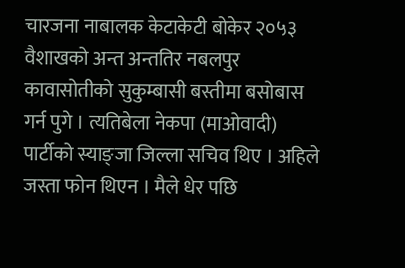चारजना नाबालक केटाकेटी बोकेर २०५३ वैशाखको अन्त अन्ततिर नबलपुर कावासोतीको सुकुम्बासी बस्तीमा बसोबास गर्न पुगे । त्यतिबेला नेकपा (माओवादी) पार्टीको स्याङ्जा जिल्ला सचिव थिए । अहिले जस्ता फोन थिएन । मैले धेर पछि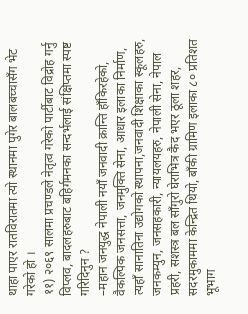थाहा पाएर रातविरातमा त्यो स्थानमा पुगेर बालबच्चासँग भेट गरेको हो ।
११) २०६९ सालमा प्रचण्डले नेतृत्व गरेको पार्टीबाट विद्रोह गर्नु विप्लव, बादलहरुबाट बहिर्गमनका सन्दर्भलाई संक्षिप्तमा स्पष्ट गरिदिनुन ?
–महान जनयुद्ध नेपाली नयाँ जनवादी क्रान्ति हाँकिरहेको, वैकल्पिक जनसत्ता, जनमुक्ति सेना, आधार इलाका निर्माण, त्यहाँ सानातिना उद्योगको स्थापना,जनवादी शिक्षाका स्कूलहरु, जनकम्युन, जनसहकारी, न्यायलयहरु, नेपाली सेना, नेपाल प्रहरी, सशस्त्र बल साँगुरो घेराभित्र कैद भएर ठूला शहर, सदरमुकाममा केन्द्रित थियो, बाँकी ग्रामिण इलाका ८० प्रतिशत भूभाग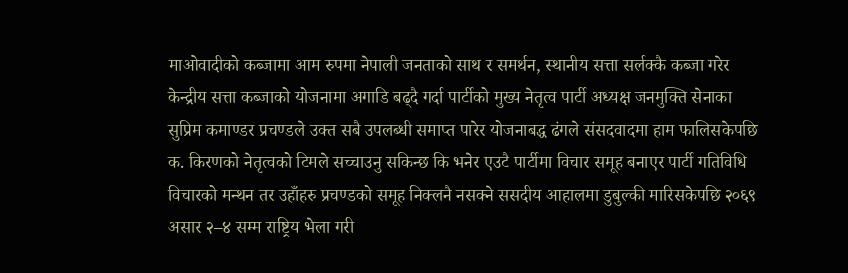माओवादीको कब्जामा आम रुपमा नेपाली जनताको साथ र समर्थन, स्थानीय सत्ता सर्लक्कै कब्जा गरेर केन्द्रीय सत्ता कब्जाको योजनामा अगाडि बढ्दै गर्दा पार्टीको मुख्य नेतृत्व पार्टी अध्यक्ष जनमुक्ति सेनाका सुप्रिम कमाण्डर प्रचण्डले उक्त सबै उपलब्धी समाप्त पारेर योजनाबद्ध ढंगले संसदवादमा हाम फालिसकेपछि क. किरणको नेतृत्वको टिमले सच्चाउनु सकिन्छ कि भनेर एउटै पार्टीमा विचार समूह बनाएर पार्टी गतिविधि विचारको मन्थन तर उहाँहरु प्रचण्डको समूह निक्लनै नसक्ने ससदीय आहालमा डुबुल्की मारिसकेपछि २०६९ असार २–४ सम्म राष्ट्रिय भेला गरी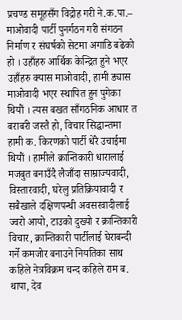प्रचण्ड समूहसँग विद्रोह गरी ने.क.पा.– माओवादी पार्टी पुनर्गठन गरी संगठन निर्माण र संघर्षको सेटमा अगाडि बढेको हो । उहाँहरु आर्थिक केन्द्रित हुने भएर उहाँहरु क्यास माओवादी, हामी ड्यास माओवादी भएर स्थापित हुन पुगेका थियौं । त्यस बखत साँगठनिक आधार त बराबरी जस्तै हो, विचार सिद्धान्तमा हामी क. किरणको पार्टी धेरै उचाईमा थियौं । हामीले क्रान्तिकारी धारालाई मजबुत बनाउँदै लैजाँदा साम्राज्यवादी, विस्तारवादी, घरेलु प्रतिक्रियावादी र सबैखाले दक्षिणपन्थी अवसरवादीलाई ज्वरो आयो, टाउको दुख्यो र क्रान्तिकारी विचार, क्रान्तिकारी पार्टीलाई घेराबन्दी गर्ने कमजोर बनाउने नियतिका साथ कहिले नेत्रविक्रम चन्द कहिले राम ब. थापा, देव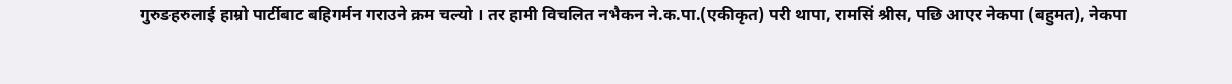गुरुङहरुलाई हाम्रो पार्टीबाट बहिगर्मन गराउने क्रम चल्यो । तर हामी विचलित नभैकन ने.क.पा.(एकीकृत) परी थापा, रामसिं श्रीस, पछि आएर नेकपा (बहुमत), नेकपा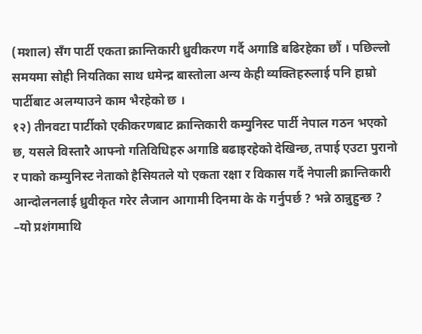(मशाल) सँग पार्टी एकता क्रान्तिकारी ध्रुवीकरण गर्दै अगाडि बढिरहेका छौं । पछिल्लो समयमा सोही नियतिका साथ धमेन्द्र बास्तोला अन्य केही व्यक्तिहरुलाई पनि हाम्रो पार्टीबाट अलग्याउने काम भैरहेको छ ।
१२) तीनवटा पार्टीको एकीकरणबाट क्रान्तिकारी कम्युनिस्ट पार्टी नेपाल गठन भएको छ, यसले विस्तारै आफ्नो गतिविधिहरु अगाडि बढाइरहेको देखिन्छ, तपाई एउटा पुरानो र पाको कम्युनिस्ट नेताको हैसियतले यो एकता रक्षा र विकास गर्दै नेपाली क्रान्तिकारी आन्दोलनलाई ध्रुवीकृत गरेर लैजान आगामी दिनमा के के गर्नुपर्छ ? भन्ने ठान्नुहुन्छ ?
–यो प्रशंगमाथि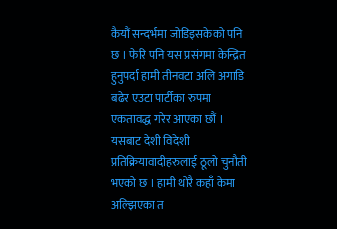कैयौं सन्दर्भमा जोडिइसकेको पनि छ । फेरि पनि यस प्रसंगमा केन्द्रित हुनुपर्दा हामी तीनवटा अलि अगाडि बढेर एउटा पार्टीका रुपमा एकतावद्ध गरेर आएका छौं । यसबाट देशी विदेशी प्रतिक्रियावादीहरुलाई ठूलो चुनौती भएको छ । हामी थोरै कहाँ केमा अल्झिएका त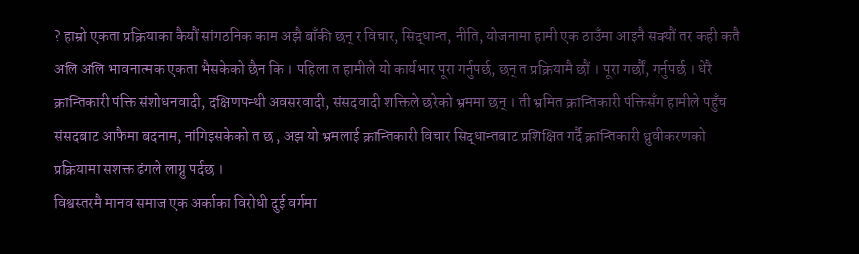? हाम्रो एकता प्रक्रियाका कैयौं सांगठनिक काम अझै बाँकी छन् र विचार, सिद्धान्त, नीति, योजनामा हामी एक ठाउँमा आइनै सक्यौं तर कही कतै अलि अलि भावनात्मक एकता भैसकेको छैन कि । पहिला त हामीले यो कार्यभार पूरा गर्नुपर्छ, छन् त प्रक्रियामै छौं । पूरा गर्छौं, गर्नुपर्छ । धेरै क्रान्तिकारी पंक्ति संशोधनवादी, दक्षिणपन्थी अवसरवादी, संसदवादी शक्तिले छरेको भ्रममा छन् । ती भ्रमित क्रान्तिकारी पंक्तिसँग हामीले पहुँच संसदबाट आफैमा बदनाम, नांगिइसकेको त छ , अझ यो भ्रमलाई क्रान्तिकारी विचार सिद्धान्तबाट प्रशिक्षित गर्दै क्रान्तिकारी ध्रुवीकरणको प्रक्रियामा सशक्त ढंगले लाग्नु पर्दछ ।
विश्वस्तरमै मानव समाज एक अर्काका विरोधी दुई वर्गमा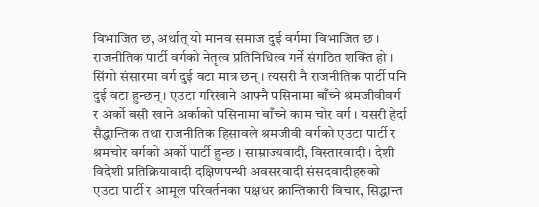विभाजित छ, अर्थात् यो मानव समाज दुई वर्गमा विभाजित छ । राजनीतिक पार्टी वर्गको नेतृत्व प्रतिनिधित्व गर्ने संगठित शक्ति हो । सिंगो संसारमा वर्ग दुई वटा मात्र छन् । त्यसरी नै राजनीतिक पार्टी पनि दुई वटा हुन्छन् । एउटा गरिखाने आफ्नै पसिनामा बाँच्ने श्रमजीवीवर्ग र अर्को बसी खाने अर्काको पसिनामा बाँच्ने काम चोर वर्ग । यसरी हेर्दा सैद्धान्तिक तथा राजनीतिक हिसावले श्रमजीवी वर्गको एउटा पार्टी र श्रमचोर वर्गको अर्को पार्टी हुन्छ । साम्राज्यवादी, विस्तारवादी । देशी विदेशी प्रतिक्रियावादी दक्षिणपन्थी अवसरवादी संसदवादीहरुको एउटा पार्टी र आमूल परिवर्तनका पक्षधर क्रान्तिकारी विचार, सिद्धान्त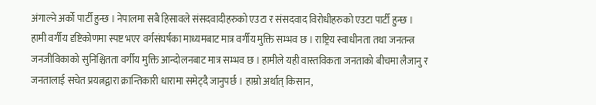अंगाल्ने अर्को पार्टी हुन्छ । नेपालमा सबै हिसावले संसदवादीहरुको एउटा र संसदवाद विरोधीहरुको एउटा पार्टी हुन्छ । हामी वर्गीय दृष्टिकोणमा स्पष्ट भएर वर्गसंघर्षका माध्यमबाट मात्र वर्गीय मुक्ति सम्भव छ । राष्ट्रिय स्वाधीनता तथा जनतन्त्र जनजीविकाको सुनिश्चितता वर्गीय मुक्ति आन्दोलनबाट मात्र सम्भव छ । हामीले यही वास्तविकता जनताको बीचमा लैजानु र जनतालाई सचेत प्रयत्नद्वारा क्रान्तिकारी धारामा समेट्दै जानुपर्छ । हाम्रो अर्थात् किसान,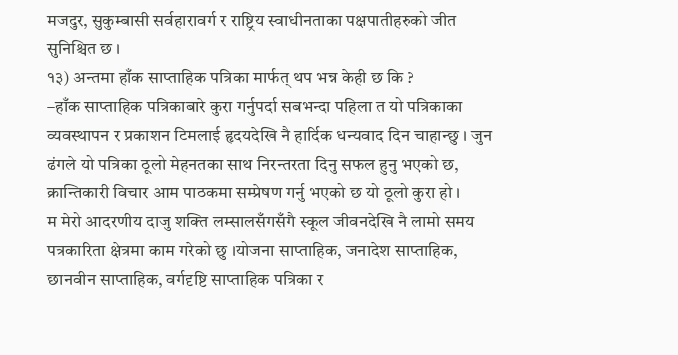मजदुर, सुकुम्बासी सर्वहारावर्ग र राष्ट्रिय स्वाधीनताका पक्षपातीहरुको जीत सुनिश्चित छ ।
१३) अन्तमा हाँक साप्ताहिक पत्रिका मार्फत् थप भन्न केही छ कि ?
–हाँक साप्ताहिक पत्रिकाबारे कुरा गर्नुपर्दा सबभन्दा पहिला त यो पत्रिकाका व्यवस्थापन र प्रकाशन टिमलाई हृदयदेखि नै हार्दिक धन्यवाद दिन चाहान्छु । जुन ढंगले यो पत्रिका ठूलो मेहनतका साथ निरन्तरता दिनु सफल हुनु भएको छ, क्रान्तिकारी विचार आम पाठकमा सम्प्रेषण गर्नु भएको छ यो ठूलो कुरा हो ।
म मेरो आदरणीय दाजु शक्ति लम्सालसँगसँगै स्कूल जीवनदेखि नै लामो समय पत्रकारिता क्षेत्रमा काम गरेको छु ।योजना साप्ताहिक, जनादेश साप्ताहिक, छानवीन साप्ताहिक, वर्गदृष्टि साप्ताहिक पत्रिका र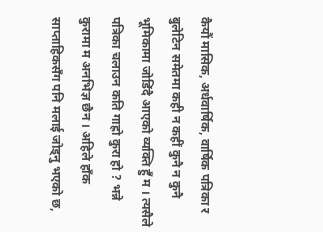कैयौं मासिक, अर्धवार्षिक, वार्षिक पत्रिका र बुलेटिन समेतमा कही न कहीं कुनै न कुनै भूमिकामा जोडिंदै आएको व्यक्ति हुँ म । त्यसैले पत्रिका चलाउन कति गाह्रो कुरा हो ? भन्ने कुरामा म अनभिज्ञ छैन । अहिले हाँक साप्ताहिकसँग पनि मलाई जोड्नु भएको छ,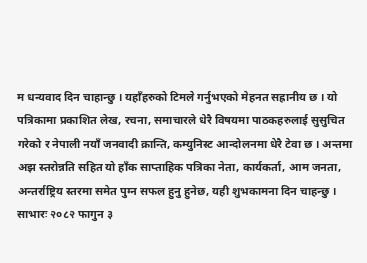म धन्यवाद दिन चाहान्छु । यहाँहरुको टिमले गर्नुभएको मेहनत सह्रानीय छ । यो पत्रिकामा प्रकाशित लेख, रचना, समाचारले धेरै विषयमा पाठकहरुलाई सुसुचित गरेको र नेपाली नयाँ जनवादी क्रान्ति, कम्युनिस्ट आन्दोलनमा धेरै टेवा छ । अन्तमा अझ स्तरोन्नति सहित यो हाँक साप्ताहिक पत्रिका नेता, कार्यकर्ता, आम जनता, अन्तर्राष्ट्रिय स्तरमा समेत पुग्न सफल हुनु हुनेछ, यही शुभकामना दिन चाहन्छु ।
साभारः २०८२ फागुन ३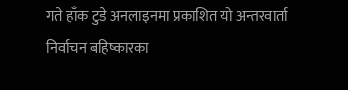गते हाँक टुडे अनलाइनमा प्रकाशित यो अन्तरवार्ता निर्वाचन बहिष्कारका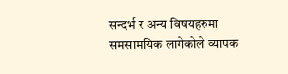सन्दर्भ र अन्य विषयहरुमा समसामयिक लागेकोले व्यापक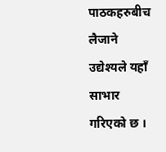पाठकहरुबीच लैजाने उद्येश्यले यहाँ साभार गरिएको छ ।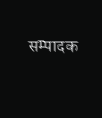सम्पादक